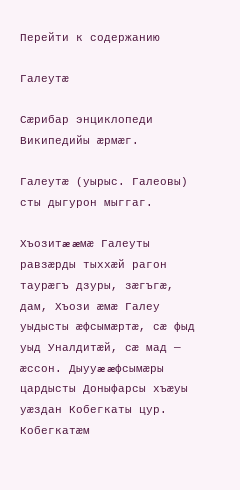Перейти к содержанию

Галеутæ

Сæрибар энциклопеди Википедийы æрмæг.

Галеутæ (уырыс. Галеовы) сты дыгурон мыггаг.

Хъозитæ æмæ Галеуты равзæрды тыххæй рагон таурæгъ дзуры, зæгъгæ, дам, Хъози æмæ Галеу уыдысты æфсымæртæ, сæ фыд уыд Уналдитæй, сæ мад — æссон. Дыууæ æфсымæры цардысты Доныфарсы хъæуы уæздан Кобегкаты цур. Кобегкатæм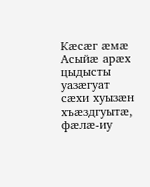Кæсæг æмæ Асыйæ арæх цыдысты уазæгуат сæхи хуызæн хъæздгуытæ, фæлæ-иу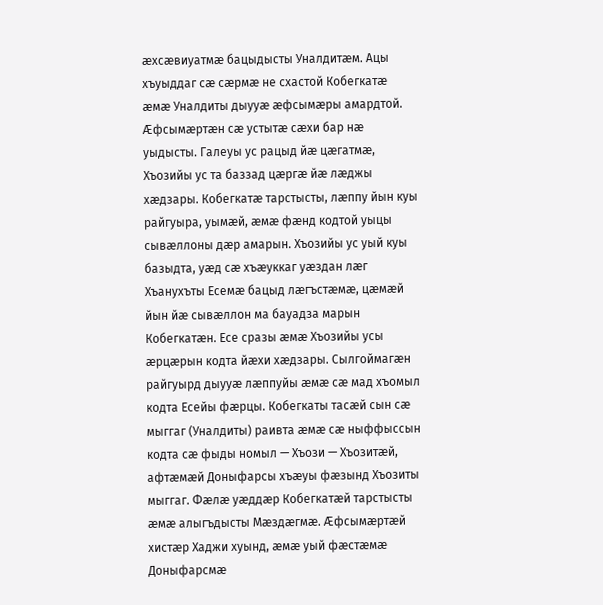æхсæвиуатмæ бацыдысты Уналдитæм. Ацы хъуыддаг сæ сæрмæ не схастой Кобегкатæ æмæ Уналдиты дыууæ æфсымæры амардтой. Æфсымæртæн сæ устытæ сæхи бар нæ уыдысты. Галеуы ус рацыд йæ цæгатмæ, Хъозийы ус та баззад цæргæ йæ лæджы хæдзары. Кобегкатæ тарстысты, лæппу йын куы райгуыра, уымæй, æмæ фæнд кодтой уыцы сывæллоны дæр амарын. Хъозийы ус уый куы базыдта, уæд сæ хъæуккаг уæздан лæг Хъанухъты Есемæ бацыд лæгъстæмæ, цæмæй йын йæ сывæллон ма бауадза марын Кобегкатæн. Есе сразы æмæ Хъозийы усы æрцæрын кодта йæхи хæдзары. Сылгоймагæн райгуырд дыууæ лæппуйы æмæ сæ мад хъомыл кодта Есейы фæрцы. Кобегкаты тасæй сын сæ мыггаг (Уналдиты) раивта æмæ сæ ныффыссын кодта сæ фыды номыл — Хъози — Хъозитæй, афтæмæй Доныфарсы хъæуы фæзынд Хъозиты мыггаг. Фæлæ уæддæр Кобегкатæй тарстысты æмæ алыгъдысты Мæздæгмæ. Æфсымæртæй хистæр Хаджи хуынд, æмæ уый фæстæмæ Доныфарсмæ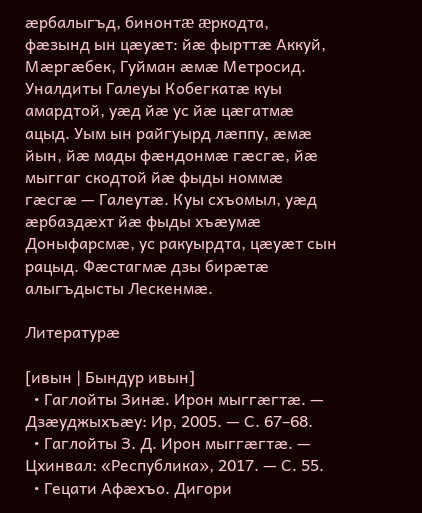æрбалыгъд, бинонтæ æркодта, фæзынд ын цæуæт: йæ фырттæ Аккуй, Мæргæбек, Гуйман æмæ Метросид. Уналдиты Галеуы Кобегкатæ куы амардтой, уæд йæ ус йæ цæгатмæ ацыд. Уым ын райгуырд лæппу, æмæ йын, йæ мады фæндонмæ гæсгæ, йæ мыггаг скодтой йæ фыды номмæ гæсгæ — Галеутæ. Куы схъомыл, уæд æрбаздæхт йæ фыды хъæумæ Доныфарсмæ, ус ракуырдта, цæуæт сын рацыд. Фæстагмæ дзы бирæтæ алыгъдысты Лескенмæ.

Литературæ

[ивын | Бындур ивын]
  • Гаглойты Зинæ. Ирон мыггæгтæ. — Дзæуджыхъæу: Ир, 2005. — С. 67–68.
  • Гаглойты З. Д. Ирон мыггæгтæ. — Цхинвал: «Республика», 2017. — С. 55.
  • Гецати Афæхъо. Дигори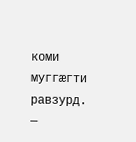коми муггæгти равзурд. —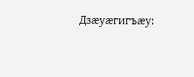Дзæуæгигъæу: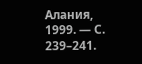Алания, 1999. — С. 239–241.